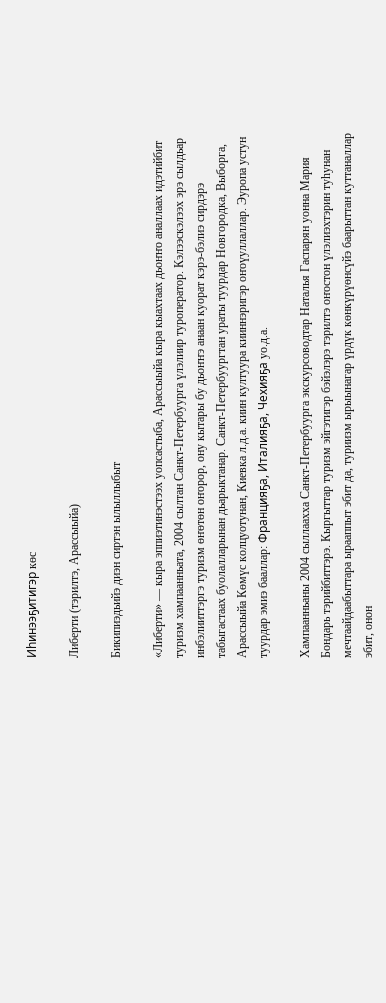Иһинээҕитигэр көс

Либерти (тэрилтэ, Арассыыйа)

Бикипиэдьийэ диэн сиртэн ылыллыбыт

«Либерти» — кыра эппиэтинэстээх уопсастыба, Арассыыйа кыра кыахтаах дьоҥҥо аналлаах идэтийбит туризм хампаанньата, 2004 сылтан Санкт-Петербуурга үлэлиир туроператор. Кэлээскэлээх эрэ сылдьар инбэлииттэргэ туризм өҥөтөн оҥорор, ону кытары бу дьоҥҥэ анаан куорат кэрэ-бэлиэ сирдэрэ табыгастаах буолалларынан дьарыктанар. Санкт-Петербуургтан ураты туурдар Новгородка, Выборга, Арассыыйа Көмүс колцуотунан, Киевка л.д.а. киин култуура кииннэригэр оҥоүуллаллар. Эуропа устун туурдар эмиэ бааллар: Францияҕа, Италияҕа, Чехияҕа уо.д.а.

Хампаанньаны 2004 сыллаахха Санкт-Петербуурга экскурсоводтар Наталья Гаспарян уонна Мария Бондарь тэрийбиттэрэ. Кыргыттар туризм эйгэтигэр бэйэлэрэ тэрилтэ оҥостон үлэлиэхтэрин туһунан мечтаайдаабыттара ырааппыт эбит да, туриизм ырыынагар үрдүк көнкүрүөнсүйэ баарыттан куттаналлар эбит, онон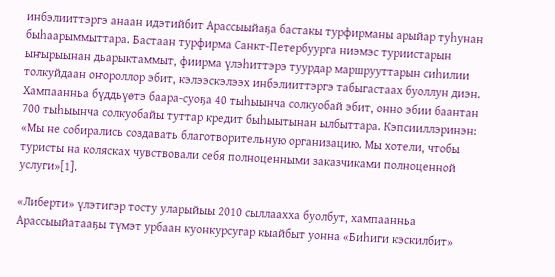инбэлииттэргэ анаан идэтийбит Арассыыйаҕа бастакы турфирманы арыйар туһунан быһаарыммыттара. Бастаан турфирма Санкт-Петербуурга ниэмэс туриистарын ыҥырыынан дьарыктаммыт, фиирма үлэһиттэрэ туурдар маршрууттарын сиһилии толкуйдаан оҥороллор эбит, кэлээскэлээх инбэлииттэргэ табыгастаах буоллун диэн. Хампаанньа бүддьүөтэ баара-суоҕа 40 тыһыынча солкуобай эбит, онно эбии баантан 700 тыһыынча солкуобайы туттар кредит быһыытынан ылбыттара. Кэпсииллэринэн: «Мы не собирались создавать благотворительную организацию. Мы хотели, чтобы туристы на колясках чувствовали себя полноценными заказчиками полноценной услуги»[1].

«Либерти» үлэтигэр тосту уларыйыы 2010 сыллаахха буолбут, хампаанньа Арассыыйатааҕы түмэт урбаан куонкурсугар кыайбыт уонна «Биһиги кэскилбит»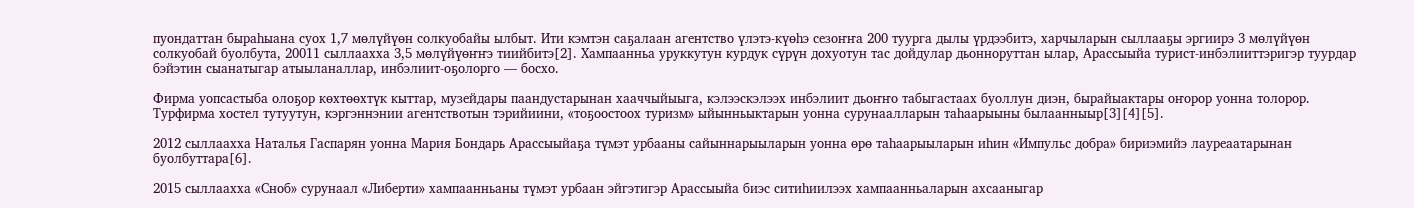пуондаттан быраһыана суох 1,7 мөлүйүөн солкуобайы ылбыт. Ити кэмтэн саҕалаан агентство үлэтэ-күөһэ сезоҥҥа 200 туурга дылы үрдээбитэ, харчыларын сыллааҕы эргиирэ 3 мөлүйүөн солкуобай буолбута, 20011 сыллаахха 3,5 мөлүйүөҥҥэ тиийбитэ[2]. Хампаанньа уруккутун курдук сүрүн дохуотун тас дойдулар дьонноруттан ылар, Арассыыйа турист-инбэлииттэригэр туурдар бэйэтин сыанатыгар атыыланаллар, инбэлиит-оҕолорго — босхо.

Фирма уопсастыба олоҕор көхтөөхтүк кыттар, музейдары паандустарынан хааччыйыыга, кэлээскэлээх инбэлиит дьоҥҥо табыгастаах буоллун диэн, бырайыактары оҥорор уонна толорор. Турфирма хостел тутуутун, кэргэннэнии агентствотын тэрийиини, «тоҕоостоох туризм» ыйынньыктарын уонна сурунаалларын таһаарыыны былаанныыр[3][4][5].

2012 сыллаахха Наталья Гаспарян уонна Мария Бондарь Арассыыйаҕа түмэт урбааны сайыннарыыларын уонна өрө таһаарыыларын иһин «Импульс добра» бириэмийэ лауреаатарынан буолбуттара[6].

2015 сыллаахха «Сноб» сурунаал «Либерти» хампаанньаны түмэт урбаан эйгэтигэр Арассыыйа биэс ситиһиилээх хампаанньаларын ахсааныгар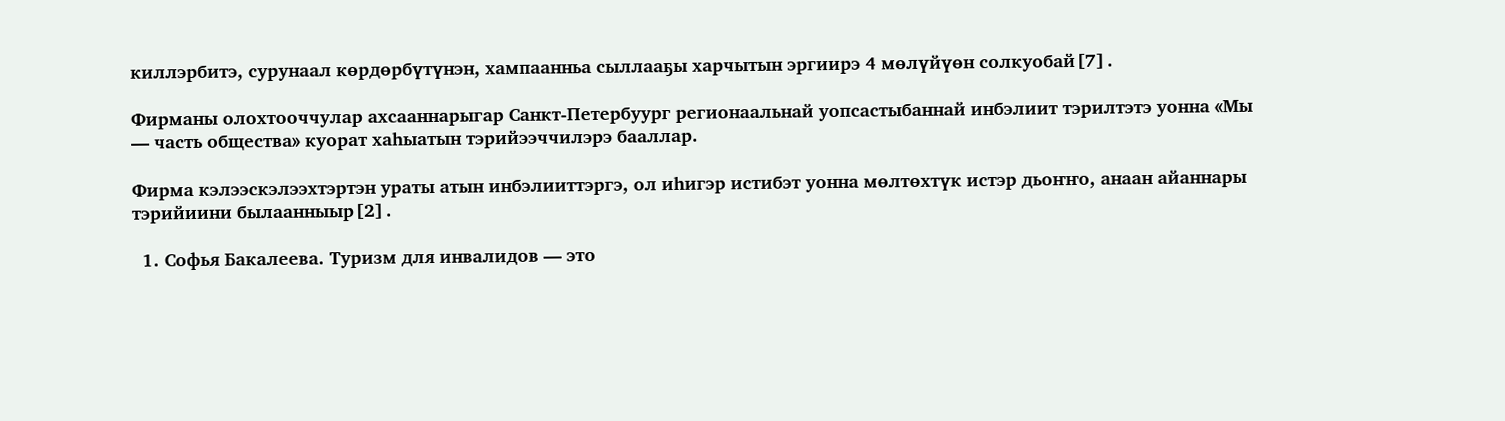киллэрбитэ, сурунаал көрдөрбүтүнэн, хампаанньа сыллааҕы харчытын эргиирэ 4 мөлүйүөн солкуобай[7].

Фирманы олохтооччулар ахсааннарыгар Санкт-Петербуург регионаальнай уопсастыбаннай инбэлиит тэрилтэтэ уонна «Мы — часть общества» куорат хаһыатын тэрийээччилэрэ бааллар.

Фирма кэлээскэлээхтэртэн ураты атын инбэлииттэргэ, ол иһигэр истибэт уонна мөлтөхтүк истэр дьоҥҥо, анаан айаннары тэрийиини былаанныыр[2].

  1. Софья Бакалеева. Туризм для инвалидов — это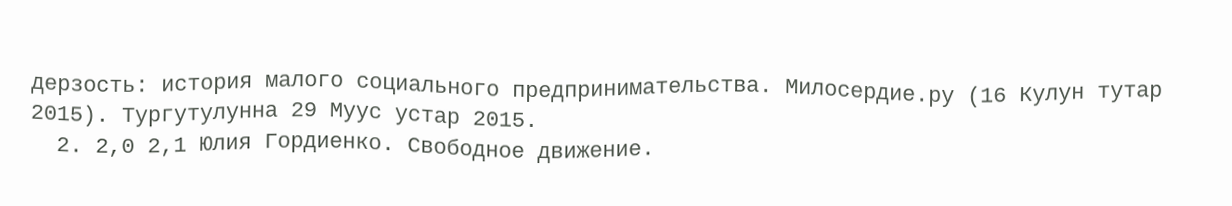дерзость: история малого социального предпринимательства. Милосердие.ру (16 Кулун тутар 2015). Тургутулунна 29 Муус устар 2015.
  2. 2,0 2,1 Юлия Гордиенко. Свободное движение.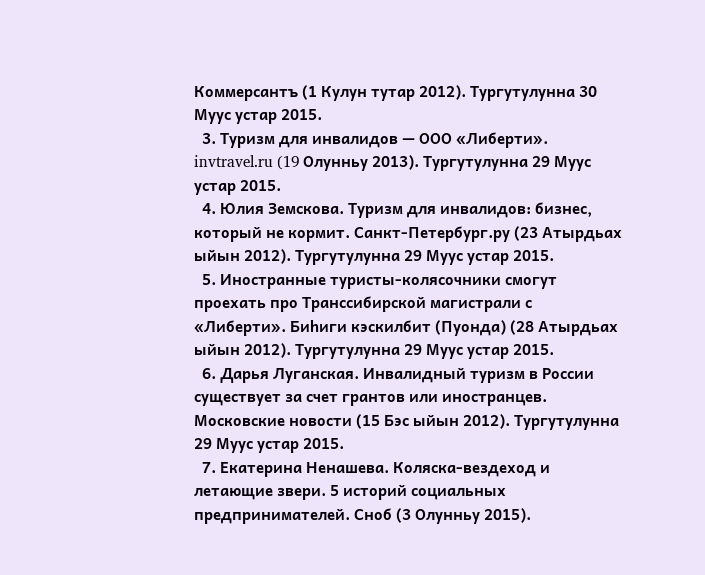Коммерсантъ (1 Кулун тутар 2012). Тургутулунна 30 Муус устар 2015.
  3. Туризм для инвалидов — ООО «Либерти». invtravel.ru (19 Олунньу 2013). Тургутулунна 29 Муус устар 2015.
  4. Юлия Земскова. Туризм для инвалидов: бизнес, который не кормит. Санкт-Петербург.ру (23 Атырдьах ыйын 2012). Тургутулунна 29 Муус устар 2015.
  5. Иностранные туристы-колясочники смогут проехать про Транссибирской магистрали с «Либерти». Биһиги кэскилбит (Пуонда) (28 Атырдьах ыйын 2012). Тургутулунна 29 Муус устар 2015.
  6. Дарья Луганская. Инвалидный туризм в России существует за счет грантов или иностранцев. Московские новости (15 Бэс ыйын 2012). Тургутулунна 29 Муус устар 2015.
  7. Екатерина Ненашева. Коляска-вездеход и летающие звери. 5 историй социальных предпринимателей. Сноб (3 Олунньу 2015).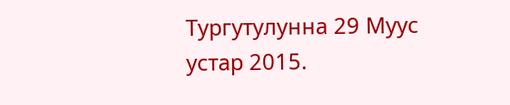Тургутулунна 29 Муус устар 2015.